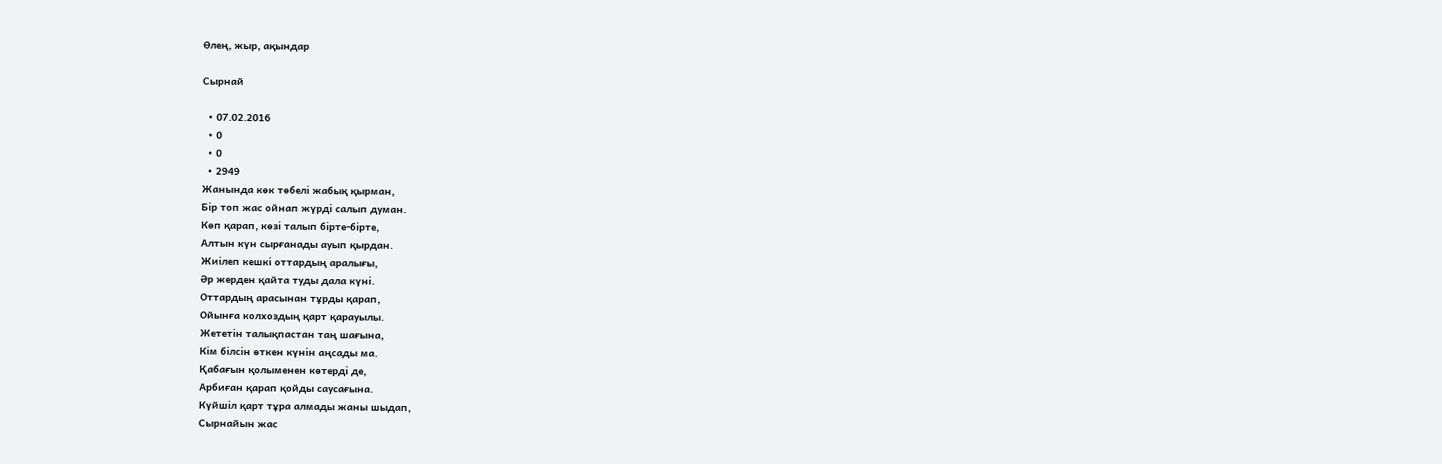Өлең, жыр, ақындар

Сырнай

  • 07.02.2016
  • 0
  • 0
  • 2949
Жанында көк төбелі жабық қырман,
Бір топ жас ойнап жүрді салып думан.
Көп қарап, көзі талып бірте-бірте,
Алтын күн сырғанады ауып қырдан.
Жиілеп кешкі оттардың аралығы,
Әр жерден қайта туды дала күні.
Оттардың арасынан тұрды қарап,
Ойынға колхоздың қарт қарауылы.
Жететін талықпастан таң шағына,
Кім білсін өткен күнін аңсады ма.
Қабағын қолыменен көтерді де,
Арбиған қарап қойды саусағына.
Күйшіл қарт тұра алмады жаны шыдап,
Сырнайын жас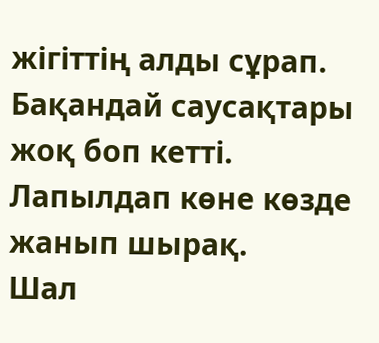жігіттің алды сұрап.
Бақандай саусақтары жоқ боп кетті.
Лапылдап көне көзде жанып шырақ.
Шал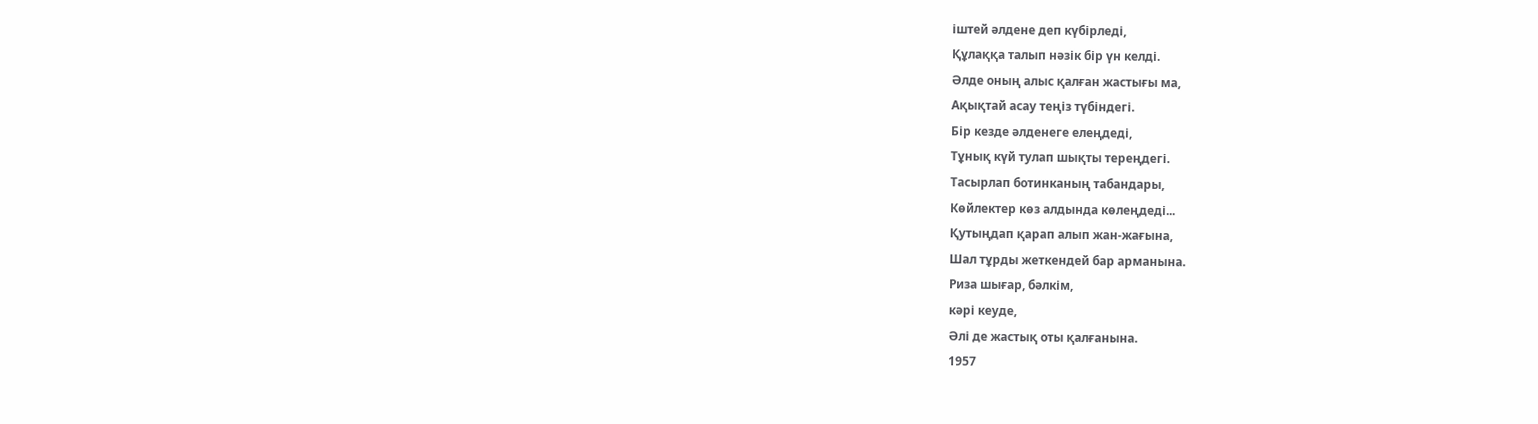іштей әлдене деп күбірледі,
Құлаққа талып нәзік бір үн келді.
Әлде оның алыс қалған жастығы ма,
Ақықтай асау теңіз түбіндегі.
Бір кезде әлденеге елеңдеді,
Тұнық күй тулап шықты тереңдегі.
Тасырлап ботинканың табандары,
Көйлектер көз алдында көлеңдеді...
Қутыңдап қарап алып жан-жағына,
Шал тұрды жеткендей бар арманына.
Риза шығар, бәлкім,
кәрі кеуде,
Әлі де жастық оты қалғанына.
1957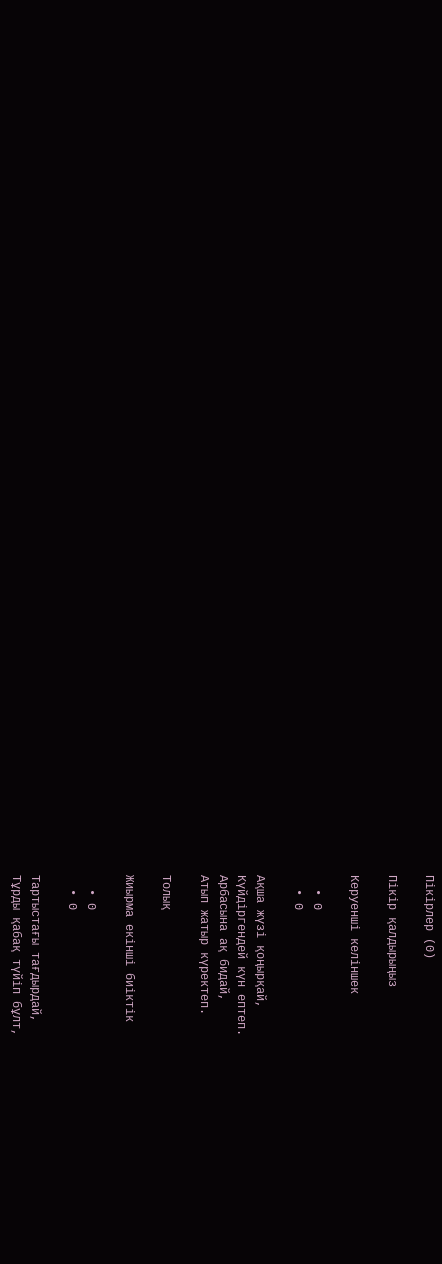Пікірлер (0)

Пікір қалдырыңыз

Керуенші келіншек

  • 0
  • 0

Ақша жүзі қоңырқай,
Күйдіргендей күн ептеп.
Арбасына ақ бидай,
Атып жатыр күректеп.

Толық

Жиырма екінші биіктік

  • 0
  • 0

Тартыстағы тағдырдай,
Тұрды қабақ түйіп бұлт,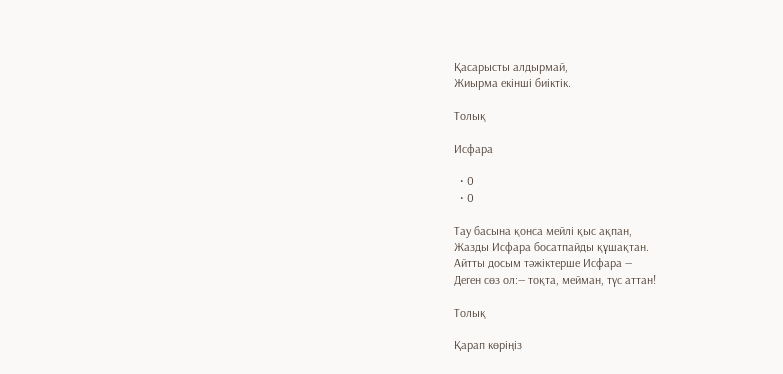Қасарысты алдырмай,
Жиырма екінші биіктік.

Толық

Исфара

  • 0
  • 0

Тау басына қонса мейлі қыс ақпан,
Жазды Исфара босатпайды құшақтан.
Айтты досым тәжіктерше Исфара —
Деген сөз ол:— тоқта, мейман, түс аттан!

Толық

Қарап көріңіз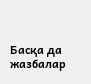Басқа да жазбалар